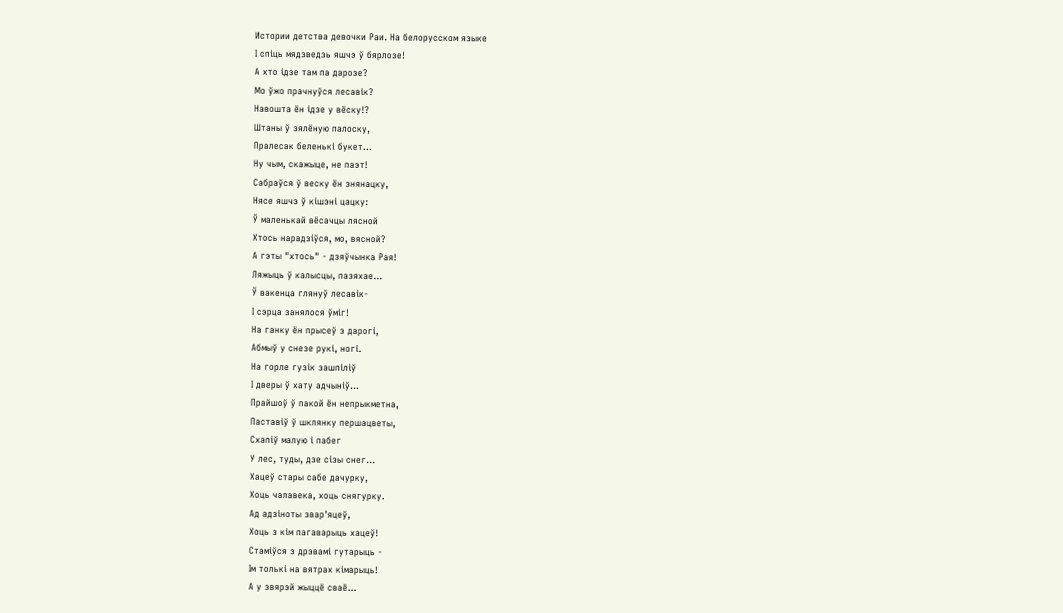Истории детства девочки Раи. На белорусском языке
І спіць мядзведзь яшчэ ў бярлозе!
А хто ідзе там па дарозе?
Мо ўжо прачнуўся лесавік?
Навошта ён ідзе у вёску!?
Штаны ў зялёную палоску,
Пралесак беленькі букет...
Ну чым, скажыце, не паэт!
Сабраўся ў веску ён знянацку,
Нясе яшчэ ў кішэні цацку:
Ў маленькай вёсачцы лясной
Хтось нарадзіўся, мо, вясной?
А гэты "хтось" - дзяўчынка Рая!
Ляжыць ў калысцы, пазяхае...
Ў вакенца глянуў лесавік-
І сэрца занялося ўміг!
На ганку ён прысеў з дарогі,
Абмыў у снезе рукі, ногі.
На горле гузік зашпіліў
І дверы ў хату адчыніў...
Прайшоў ў пакой ён непрыкметна,
Паставіў ў шклянку першацветы,
Схапіў малую і пабег
У лес, туды, дзе сізы снег...
Хацеў стары сабе дачурку,
Хоць чалавека, хоць снягурку.
Ад адзіноты звар'яцеў,
Хоць з кім пагаварыць хацеў!
Стаміўся з дрэвамі гутарыць -
Ім толькі на вятрах кімарыць!
А у звярэй жыццё сваё...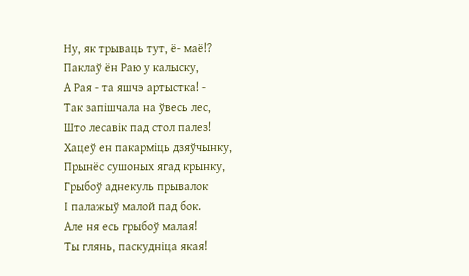Ну, як трываць тут, ё- маё!?
Паклаў ён Раю у калыску,
А Рая - та яшчэ артыстка! -
Так запішчала на ўвесь лес,
Што лесавік пад стол палез!
Хацеў ен пакарміць дзяўчынку,
Прынёс сушоных ягад крынку,
Грыбоў аднекуль прывалок
І палажыў малой пад бок.
Але ня есь грыбоў малая!
Ты глянь, паскудніца якая!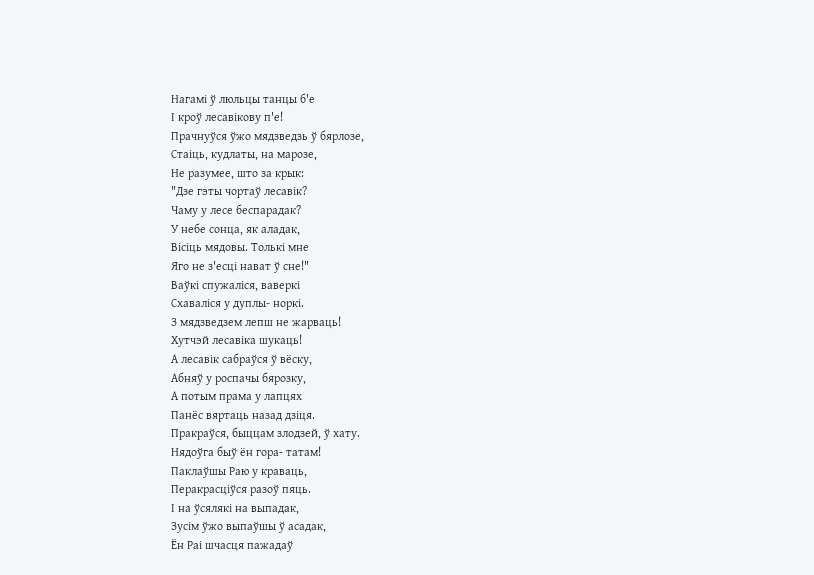Нагамі ў люльцы танцы б'е
І кроў лесавікову п'е!
Прачнуўся ўжо мядзведзь ў бярлозе,
Стаіць, кудлаты, на марозе,
Не разумее, што за крык:
"Дзе гэты чортаў лесавік?
Чаму у лесе беспарадак?
У небе сонца, як аладак,
Вісіць мядовы. Толькі мне
Яго не з'есці нават ў сне!"
Ваўкі спужаліся, ваверкі
Схаваліся у дуплы- норкі.
З мядзведзем лепш не жарваць!
Хутчэй лесавіка шукаць!
А лесавік сабраўся ў вёску,
Абняў у роспачы бярозку,
А потым прама у лапцях
Панёс вяртаць назад дзіця.
Пракраўся, быццам злодзей, ў хату.
Нядоўга быў ён гора- татам!
Паклаўшы Раю у краваць,
Перакрасціўся разоў пяць.
І на ўсялякі на выпадак,
Зусім ўжо выпаўшы ў асадак,
Ён Раі шчасця пажадаў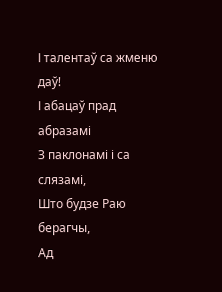І талентаў са жменю даў!
І абацаў прад абразамі
З паклонамі і са слязамі,
Што будзе Раю берагчы,
Ад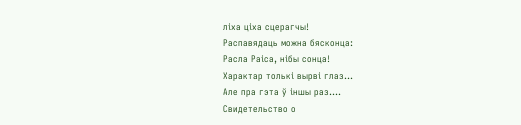ліха ціха сцерагчы!
Распавядаць можна бясконца:
Расла Раіса, нібы сонца!
Характар толькі вырві глаз...
Але пра гэта ў іншы раз....
Свидетельство о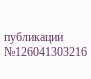публикации №126041303216